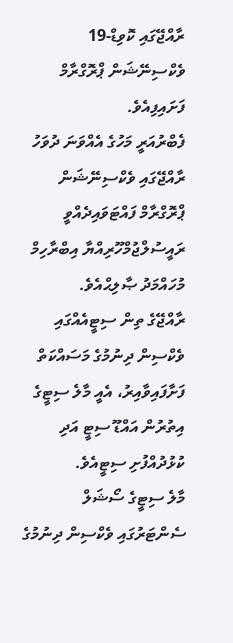ރާއްޖޭގައި ކޮވިޑް-19 ވެކްސިނޭޝަން ޕްރޮގްރާމް ފަށައިފިއެވެ.
ފެބްރުއަރީ މަހުގެ އެއްވަނަ ދުވަހު ރާއްޖޭގައި ވެކްސިނޭޝަން ޕްރޮގްރާމް ފައްޓަވައިދެއްވީ ރައީސުލްޖުމްހޫރިއްޔާ އިބްރާހިމް މުހައްމަދު ޞާލިޙްއެވެ.
ރާއްޖޭގެ ތިން ސިޓީއެއްގައި ވެކްސިން ދިނުމުގެ މަސައްކަތް ފަށާފައިވާއިރު، އެއީ މާލެ ސިޓީގެ އިތުރުން އައްޑޫ ސިޓީ އަދި ކުޅުދުއްފުށި ސިޓީއެވެ.
މާލެ ސިޓީގެ ސޯޝަލް ސެންޓަރުގައި ވެކްސިން ދިނުމުގެ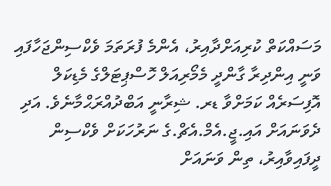މަސައްކަތް ކުރިއަށްދާއިރު، އެންމެ ފުރަތަމަ ވެކްސިންޖަހާފައި ވަނީ އިންދިރާ ގާންދީ މެމޯރިއަލް ހޮސްޕިޓަލްގެ މެޑިކަލް އޮފިސަރެއް ކަމަށްވާ ޑރ. ޝިރާނީ އަބްދުއްރަޙްމާނެވެ. އަދި ދެވަނައަށް އައި.ޖީ.އެމް.އެޗް.ގެ ނަރުހަކަށް ވެކްސިން ދީފައިވާއިރު، ތިން ވަނައަށް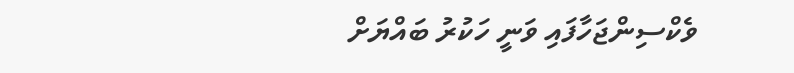ވެކްސިންޖަހާފައި ވަނީ ހަކުރު ބައްޔަށް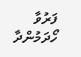ފަރުވާ ހޯދަމުންދާ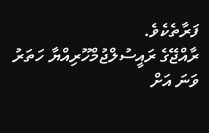ފަރާތެކެވެ.
ރާއްޖޭގެ ރައީސުލްޖުމްހޫރިއްޔާ ހަތަރު ވަނަ އަށް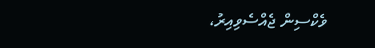ވެކްސިން ޖެއްސެވިއިރު،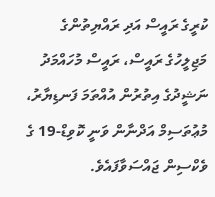ކުރީގެ ރައީސް އަދި ރައްޔިތުންގެ މަޖިލީހުގެ ރައީސް، ރައީސް މުހައްމަދު ނަޝީދުގެ އިތުރުން އުއްތަމަ ފަނޑިޔާރު، މުޢުތަސިމް އަދްނާން ވަނީ ކޮވިޑް-19 ގެ ވެކްސިން ޖައްސަވާފައެވެ.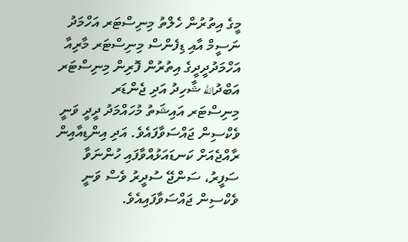މީގެ އިތުރުން ހެލްތު މިނިސްޓަރ އަހްމަދު ނަސީމް އާއި ޑިފެންސް މިނިސްޓަރ މާރިއާ އަހްމަދުދީދީގެ އިތުރުން ފޮރިން މިނިސްޓަރ އަބްދުالله ޝާހިދު އަދި ޖެންޑަރ މިނިސްޓަރ އައިޝަތު މުހައްމަދު ދީދީ ވަނީ ވެކްސިން ޖައްސަވާފައެވެ. އަދި އިންޑިއާއިން ރާއްޖެއަށް ކަނޑައަޅުއްވާފައި ހުންނަވާ ސަފީރު، ސަންޖޭ ސުދީރު ވެސް ވަނީ ވެކްސިން ޖައްސަވާފައިއެވެ.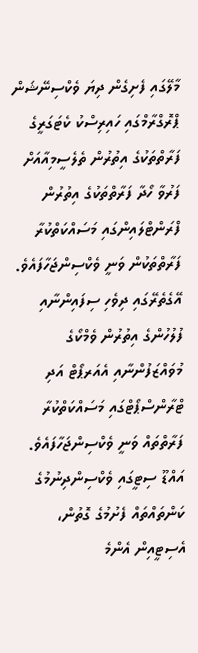މާލޭގައި ފެށިގެން ދިޔަ ވެކްސިނޭޝަން ޕްރޮގްރާމްގައި ހައިރިސްކު ކެޓަގަރީގެ ފަރާތްތަކުގެ އިތުރުން ތެލެސީމިއާއަށް ފަރުވާ ހޯދާ ފަރާތްތަކުގެ އިތުރުން ފްރަންޓްލައިންގައި މަސައްކަތްކުރާ ފަރާތްތަކުން ވަނީ ވެކްސިންޖަހާފައެވެ. އޭގެތެރޭގައި ދިވެހި ސިފައިންނާއި ފުލުހުންގެ އިތުރުން ވެމްކޯގެ މުވައްޒަފުންނާއި އެއަރޕޯޓް އަދި ޓްރާންސްޕޯޓްގައި މަސައްކަތްކުރާ ފަރާތްތައް ވަނީ ވެކްސިންޖަހާފައެވެ.
އައްޑޫ ސިޓީގައި ވެކްސިންދިނުމުގެ ކަންތައްތައް ފެށުމުގެ ގޮތުން، އެސިޓީއިން އެންމެ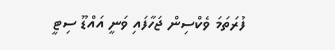ފުރަތަމަ ވެކްސިން ޖަހާފައި ވަނީ އައްޑޫ ސިޓީ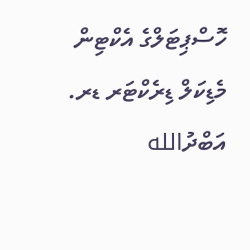ހޮސްޕިޓަލްގެ އެކްޓިން މެޑިކަލް ޑިރެކްޓަރ ޑރ. އަބްދުالله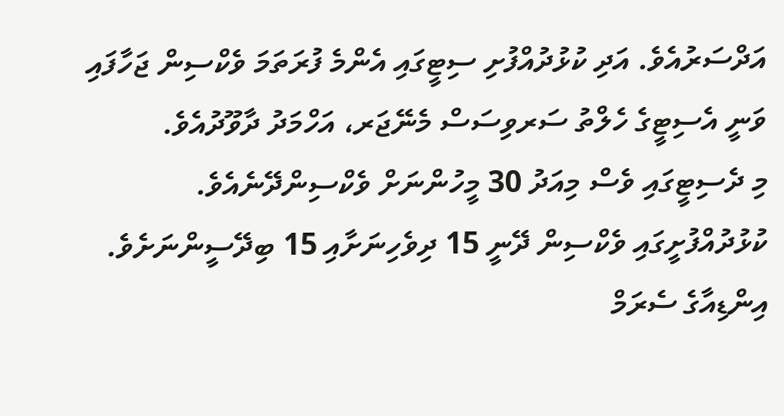އަދްސަރުއެވެ. އަދި ކުޅުދުއްފުށި ސިޓީގައި އެންމެ ފުރަތަމަ ވެކްސިން ޖަހާފައި ވަނީ އެސިޓީގެ ހެލްތު ސަރވިސަސް މެނޭޖަރ، އަހްމަދު ދާވޫދުއެވެ.
މި ދެސިޓީގައި ވެސް މިއަދު 30 މީހުންނަށް ވެކްސިންދޭނެއެވެ. ކުޅުދުއްފުށީގައި ވެކްސިން ދޭނީ 15 ދިވެހިނަށާއި 15 ބިދޭސީންނަށެވެ.
އިންޑިއާގެ ސެރަމް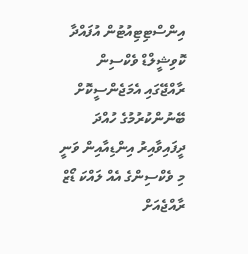އިންސްޓިޓިއުޓުން އުފައްދާ ކޮވިޝީލްޑް ވެކްސިން ރާއްޖޭގައި އެމަޖެންސީކޮށް ބޭނުންކުރުމުގެ ހުއްދަ ދީފައިވާއިރު އިންޑިއާއިން ވަނީ މި ވެކްސިންގެ އެއް ލައްކަ ޑޯޒް ރާއްޖެއަށް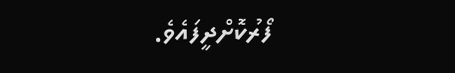ފޯރުކޮށްދީފައެވެ.